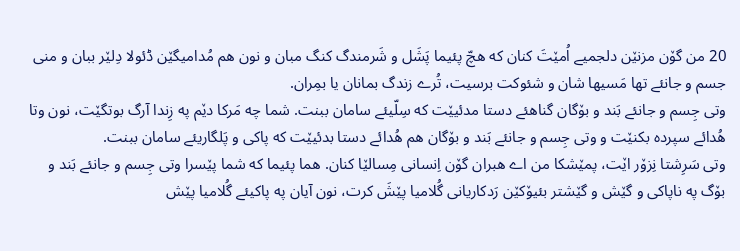20 من گۆن مزنێن دلجمیے اُمێتَ کنان که هچّ پئیما پَشَل و شَرمندگ کنگ مبان و نون هم مُدامیگێن ڈئولا دِلێر ببان و منی جسم و جانئے تها مَسیها شان و شئوکت برسیت، تُرے زندگ بمانان یا بمِران.
وتی جِسم و جانئے بَند و بۆگان گناهئے دستا مدئیێت که سِلّیئے سامان ببنت. شما چه مَرکا دێم په زِندا آرگ بوتگێت، نون وتا هُدائے سپرده بکنێت و وتی جِسم و جانئے بَند و بۆگان هم هُدائے دستا بدئیێت که پاکی و پَلگاریئے سامان ببنت.
وتی سَرِشتا نِزۆر اێت، پمێشکا من اے هبران گۆن اِنسانی مِسالێا کنان. هما پئیما که شما پێسرا وتی جِسم و جانئے بَند و بۆگ په ناپاکی و گێش و گێشتر بئیۆکێن رَدکاریانی گُلامیا پێشَ کرت، نون آیان په پاکیئے گُلامیا پێش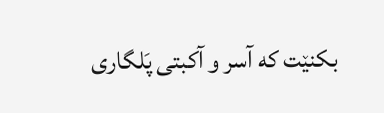بکنێت که آسر و آکبتی پَلگاری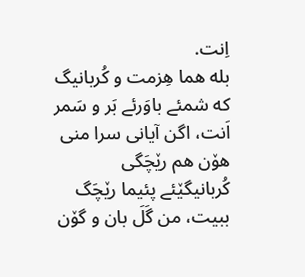اِنت.
بله هما هِزمت و کُربانیگ که شمئے باوَرئے بَر و سَمر اَنت، اگن آیانی سرا منی هۆن هم رێچَگی کُربانیگێئے پئیما رێچَگ ببیت، من گَلَ بان و گۆن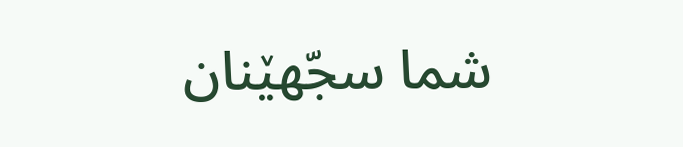شما سجّهێنان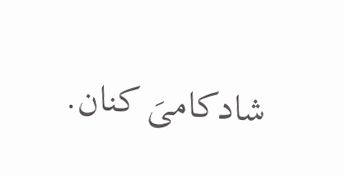شادکامیَ کنان.